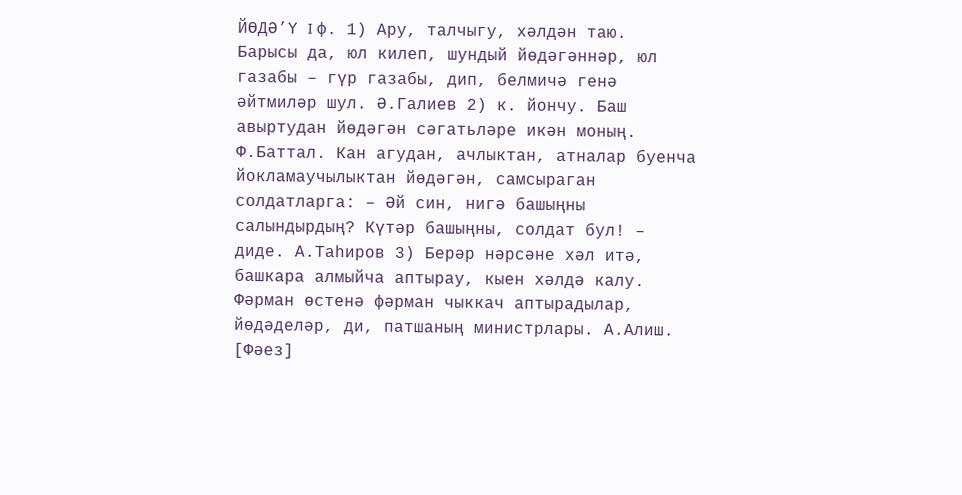ЙӨДӘ’Ү I ф. 1) Ару, талчыгу, хәлдән таю. Барысы да, юл килеп, шундый йөдәгәннәр, юл газабы – гүр газабы, дип, белмичә генә әйтмиләр шул. Ә.Галиев 2) к. йончу. Баш авыртудан йөдәгән сәгатьләре икән моның. Ф.Баттал. Кан агудан, ачлыктан, атналар буенча йокламаучылыктан йөдәгән, самсыраган солдатларга: – Әй син, нигә башыңны салындырдың? Күтәр башыңны, солдат бул! – диде. А.Таһиров 3) Берәр нәрсәне хәл итә, башкара алмыйча аптырау, кыен хәлдә калу. Фәрман өстенә фәрман чыккач аптырадылар, йөдәделәр, ди, патшаның министрлары. А.Алиш. [Фәез]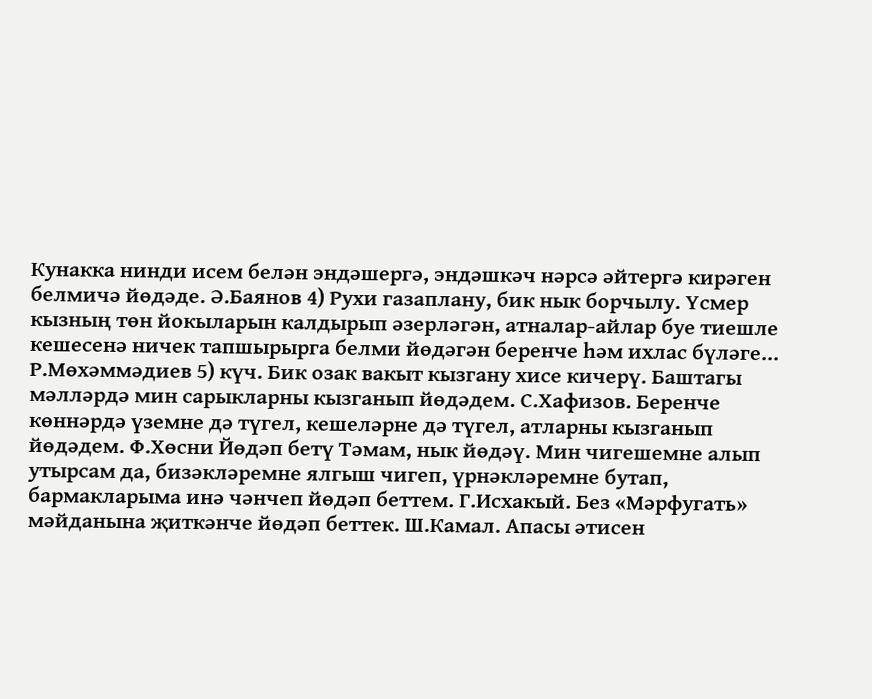Кунакка нинди исем белән эндәшергә, эндәшкәч нәрсә әйтергә кирәген белмичә йөдәде. Ә.Баянов 4) Рухи газаплану, бик нык борчылу. Үсмер кызның төн йокыларын калдырып әзерләгән, атналар-айлар буе тиешле кешесенә ничек тапшырырга белми йөдәгән беренче һәм ихлас бүләге... Р.Мөхәммәдиев 5) күч. Бик озак вакыт кызгану хисе кичерү. Баштагы мәлләрдә мин сарыкларны кызганып йөдәдем. С.Хафизов. Беренче көннәрдә үземне дә түгел, кешеләрне дә түгел, атларны кызганып йөдәдем. Ф.Хөсни Йөдәп бетү Тәмам, нык йөдәү. Мин чигешемне алып утырсам да, бизәкләремне ялгыш чигеп, үрнәкләремне бутап, бармакларыма инә чәнчеп йөдәп беттем. Г.Исхакый. Без «Мәрфугать» мәйданына җиткәнче йөдәп беттек. Ш.Камал. Апасы әтисен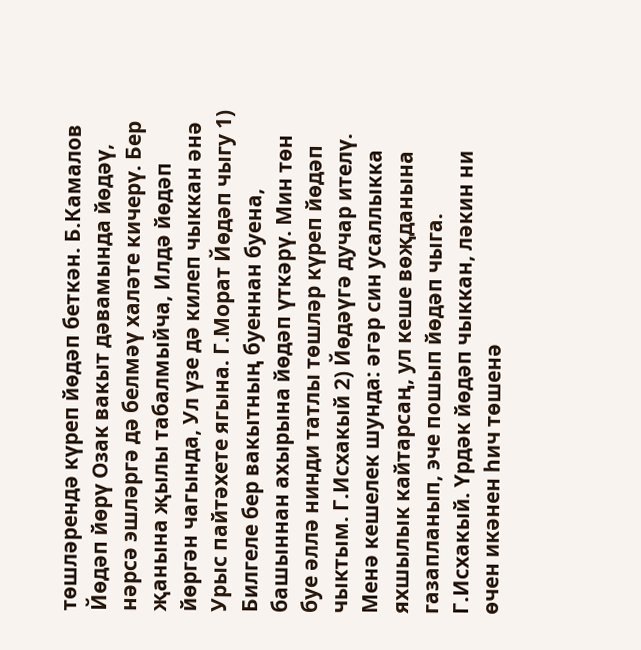төшләрендә күреп йөдәп беткән. Б.Камалов Йөдәп йөрү Озак вакыт дәвамында йөдәү, нәрсә эшләргә дә белмәү халәте кичерү. Бер җанына җылы табалмыйча, Илдә йөдәп йөргән чагында, Ул үзе дә килеп чыккан әнә Урыс пайтәхете ягына. Г.Морат Йөдәп чыгу 1) Билгеле бер вакытның буеннан буена, башыннан ахырына йөдәп үткәрү. Мин төн буе әллә нинди татлы төшләр күреп йөдәп чыктым. Г.Исхакый 2) Йөдәүгә дучар ителү. Менә кешелек шунда: әгәр син усаллыкка яхшылык кайтарсаң, ул кеше вөҗданына газапланып, эче пошып йөдәп чыга. Г.Исхакый. Үрдәк йөдәп чыккан, ләкин ни өчен икәнен һич төшенә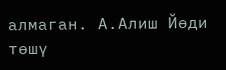алмаган. А.Алиш Йөди төшү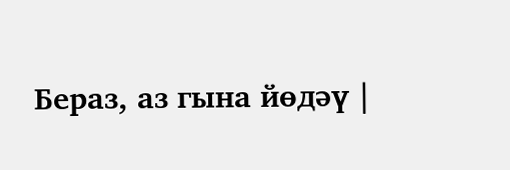Бераз, аз гына йөдәү |